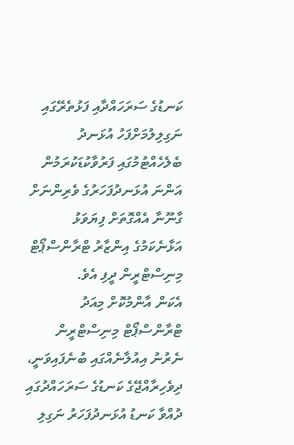ކަނޑުގެ ސަރަހައްދާއި ފަޅުތެރޭގައި ނަގިލިލުމަށްފަހު އުޅަނދު ބެލެހެއްޓުމުގައި ފަރުވާކުޑަކުރަމުން އަންނަ އުޅަނދުފަހަރުގެ ވެރިންނަށް ގާނޫނާ އެއްގޮތަށް ފިޔަވަޅު އަޅާނެކަމުގެ އިންޒާރު ޓްރާންސްޕޯޓް މިނިސްޓްރީން ދީފި އެވެ.
އެކަން އާންމުކޮށް މިއަދު ޓްރާންސްޕޯޓް މިނިސްޓްރީން ނެރުނު އިއުލާނެއްގައި ބުނެފައިވަނީ، ދިވެހިރާއްޖޭގެ ކަނޑުގެ ސަރަހައްދުގައި ދުއްވާ ކަނޑު އުޅަނދުފަހަރު ނަގިލި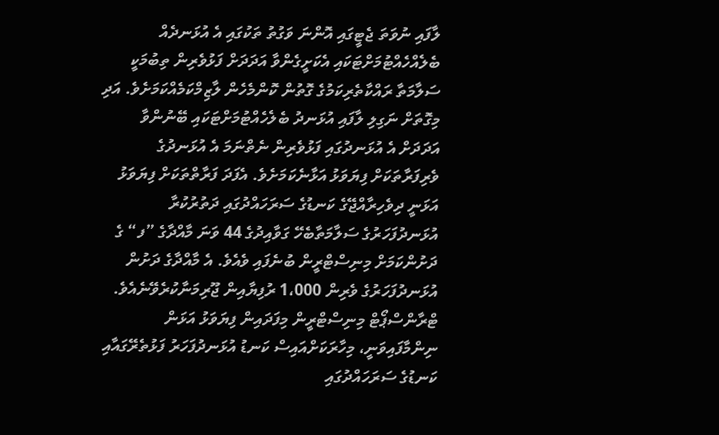ލާފައި ނުވަތަ ޖެޓީގައި އޮންނަ ވަގުތު ތަކުގައި އެ އުޅަނދެއް ބެލެއްހެއްޓުމަށްޓަކައި އެކަށީގެންވާ އަދަދަށް ފަޅުވެރިން ތިބުމަކީ ސަލާމަތާ ރައްކާތެރިކަމުގެ ގޮތުން ކޮންމެހެން ލާޒިމްކަމެއްކަމަށެވެ. އަދި މިގޮތަށް ނަގިލި ލާފައި އުޅަނދު ބެލެހެއްޓުމަށްޓަކައި ބޭނުންވާ އަދަދަށް އެ އުޅަނދުގައި ފަޅުވެރިން ނެތްނަމަ އެ އުޅަނދުގެ ވެރިފަރާތަކަށް ފިޔަވަޅު އަޅާނެކަމަށެވެ. އެފަދަ ފަރާތްތަކަށް ފިޔަވަޅު އަޅަނީ ދިވެހިރާއްޖޭގެ ކަނޑުގެ ސަރަހައްދުގައި ދަތުރުކުރާ އުޅަނދުފަހަރުގެ ސަލާމަތާބެހޭ ގަވާއިދުގެ 44 ވަނަ މާއްދާގެ ”ފ“ ގެ ދަށުންކަމަށް މިނިސްޓްރީން ބުނެފައި ވެއެވެ. އެ މާއްދާގެ ދަށުން އުޅަނދުފަހަރުގެ ވެރިން 1،000 ރުފިޔާއިން ޖޫރިމަނާކުރެވޭނެއެވެ.
ޓްރާންސްޕޯޓް މިނިސްޓްރީން މިފަދައިން ފިޔަވަޅު އަޅަން ނިންމާފައިވަނީ، މިހާރަކަށްއައިސް ކަނޑު އުޅަނދުފަހަރު ފަޅުތެރޭގައާއި ކަނޑުގެ ސަރަހައްދުގައި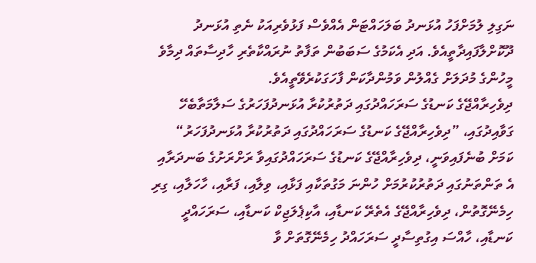ނަގިލި ލުމަށްފަހު އުޅަނދު ބަލަހައްޓަން އެއްވެސް ފަޅުވެރިއަކު ނެތި އުޅަނދު ދޫކޮށްލާފައިދާތީއެވެ. އަދި އެކަމުގެ ސަބަބުން ތަފާތު ނުރައްކާތެރި ހާދިސާތައް ދިމާވެ މީހުންގެ މުދަލަށް ގެއްލުން ވަމުންދާކަން ފާހަގަކުރެވޭތީއެވެ.
ދިވެހިރާއްޖޭގެ ކަނޑުގެ ސަރަހައްދުގައި ދަތުރުކުރާ އުޅަނދުފަހަރުގެ ސަލާމަތާބެހޭ ގަވާއިދުގައި، ”ދިވެހިރާއްޖޭގެ ކަނޑުގެ ސަރަހައްދުގައި ދަތުރުކުރާ އުޅަނދުފަހަރު“ ކަމަށް ބުނެފައިވަނީ، ދިވެހިރާއްޖޭގެ ކަނޑުގެ ސަރަހައްދުގައިވާ ރަށްރަށުގެ ބަނދަރާއި އެ ތަންތަނުގައި ދަތުރުކުރުމަށް ހުންނަ މަގުތަކާއި ފަޅާއި، ވިލާއި، ފަރާއި، ހާހަލާއި، ގިރި ހިމެނޭގޮތުން، ދިވެހިރާއްޖޭގެ އެތެރޭ ކަނޑާއި، އާކިޕެލަޖިކް ކަނޑާއި، ސަރަހައްދީ ކަނޑާއި، ހާއްސަ އިގުތިސާދީ ސަރަހައްދު ހިމެނޭގޮތަށް ވާ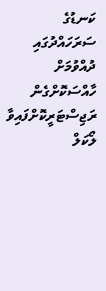ކަނޑުގެ ސަރަހައްދުގައި ދުއްވުމަށް ހާއްސަކޮށްގެން ރަޖިސްޓަރީކޮށްފައިވާ ލޯކަލް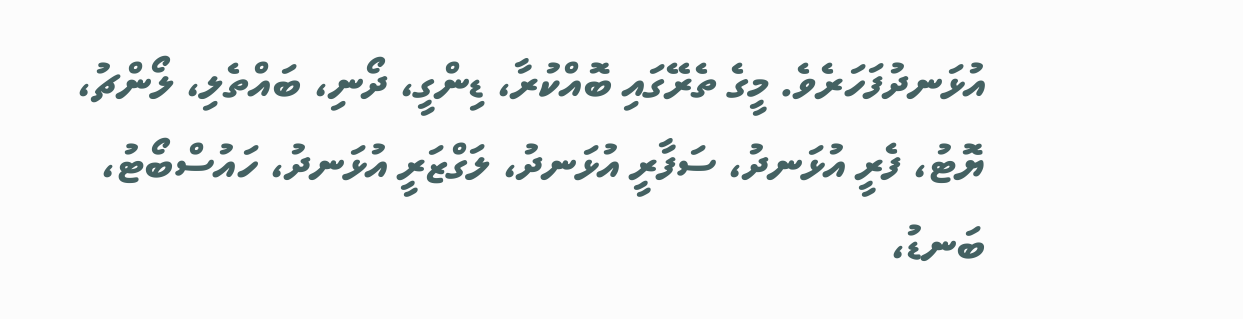އުޅަނދުފަހަރެވެ. މީގެ ތެރޭގައި ބޮއްކުރާ، ޑިންގީ، ދޯނި، ބައްތެލި، ލޯންޗު، ޔޮޓު، ފެރީ އުޅަނދު، ސަފާރީ އުޅަނދު، ލަގްޒަރީ އުޅަނދު، ހައުސްބޯޓު، ބަނޑު،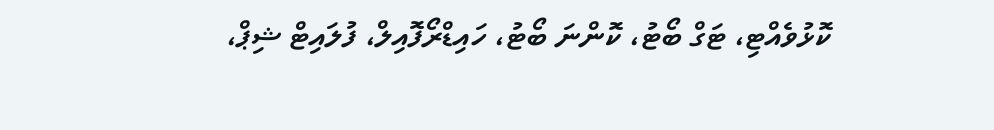ކޮޅުވެއްޓި، ޓަގް ބޯޓު، ކޮންނަ ބޯޓު، ހައިޑްރޯފޮއިލް، ފުލައިޓް ޝިޕް،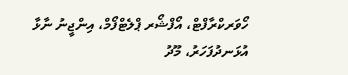ހޯވަރކްރާފްޓް، އޯފްޝޯރ ޕްލެޓްފޯމް، އިންޖީނު ނާޅާ އުޅަނދުފަހަރު، މޫދު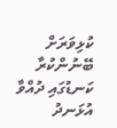ކުޅިވަރަށް ބޭނުންކުރާ ކަނޑުގައި ދުއްވާ އުޅަނދު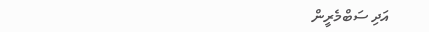އަދި ސަބްމެރީން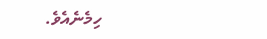ހިމެނެއެވެ.